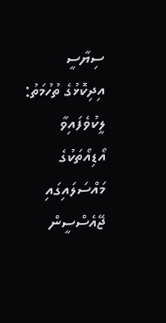ސިޔާސީ
އިދިކޮޅުގެ ތުހުމަތު: ލީކުވެފައިވާ އޯޑިއޯތަކުގެ މައްސަލައިގައި ޖޭއެސްސީން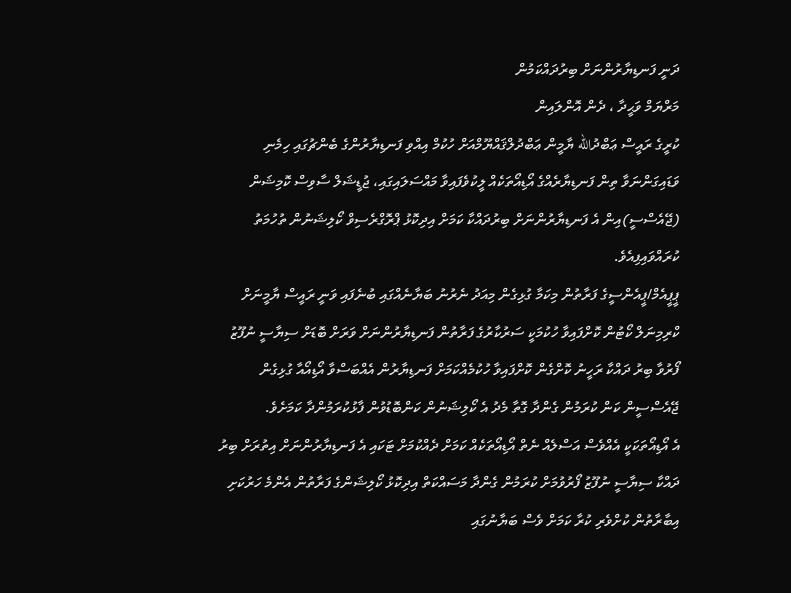ދަނީ ފަނޑިޔާރުންނަށް ބިރުދައްކަމުން
މަރްޔަމް ވަޙީދާ ، ދެން އޮންލައިން
ކުރީގެ ރައީސް ޢަބްދުالله ޔާމީން ޢަބްދުލްޤައްޔޫމްއަށް ހުކުމް އިއްވި ފަނޑިޔާރުންގެ ބެންޗުގައި ހިމެނި ވަޑައިގަންނަވާ ތިން ފަނޑިޔާރެއްގެ އޯޑިއޯތަކެއް ލީކުވެފައިވާ މައްސަލައިގައި، ޖުޑީޝަލް ސާވިސް ކޮމިޝަން (ޖޭއެސްސީ)އިން އެ ފަނޑިޔާރުންނަށް ބިރުދައްކާ ކަމަށް އިދިކޮޅު ޕްރޮގްރެސިވް ކޯލިޝަނުން ތުހުމަތު ކުރައްވައިފިއެވެ.
ޕީޕީއެމް/ޕީއެންސީގެ ފަރާތުން މިކަމާ ގުޅިގެން މިއަދު ނެރުނު ބަޔާނެއްގައި ބުނެފައި ވަނީ ރައީސް ޔާމީނަށް ކްރިމިނަލް ކޯޓުން ކޮށްފައިވާ ހުކުމަކީ ސަރުކާރުގެ ފަރާތުން ފަނޑިޔާރުންނަށް ވަރަށް ބޮޑަށް ސިޔާސީ ނުފޫޒު ފޯރުވާ ބިރު ދައްކާ ރަހީނު ކޮށްގެން ކޮށްފައިވާ ހުކުމެއްކަމަށް ފަނޑިޔާރުން އެއްބަސްވާ އޯޑިއޯއާ ގުޅިގެން ޖޭއެސްސީން ކަން ކުރަމުން ގެންދާ ގޮތާ މެދު އެ ކޯލިޝަނުން ކަންބޮޑުވުން ފާޅުކުރަމުންދާ ކަމަށެވެ.
އެ އޯޑިއޯތަކަކީ އެއްވެސް އަސްލެއް ނެތް އޯޑިއޯތަކެއް ކަމަށް ދެއްކުމަށް ޓަކައި އެ ފަނޑިޔާރުންނަށް އިތުރަށް ބިރު ދައްކާ ސިޔާސީ ނުފޫޒު ފޯރުވުމަށް ކުރަމުން ގެންދާ މަސައްކަތް އިދިކޮޅު ކޯލިޝަންގެ ފަރާތުން އެންމެ ހަރުކަށި އިބާރާތުން ކުށްވެރި ކުރާ ކަމަށް ވެސް ބަޔާނުގައި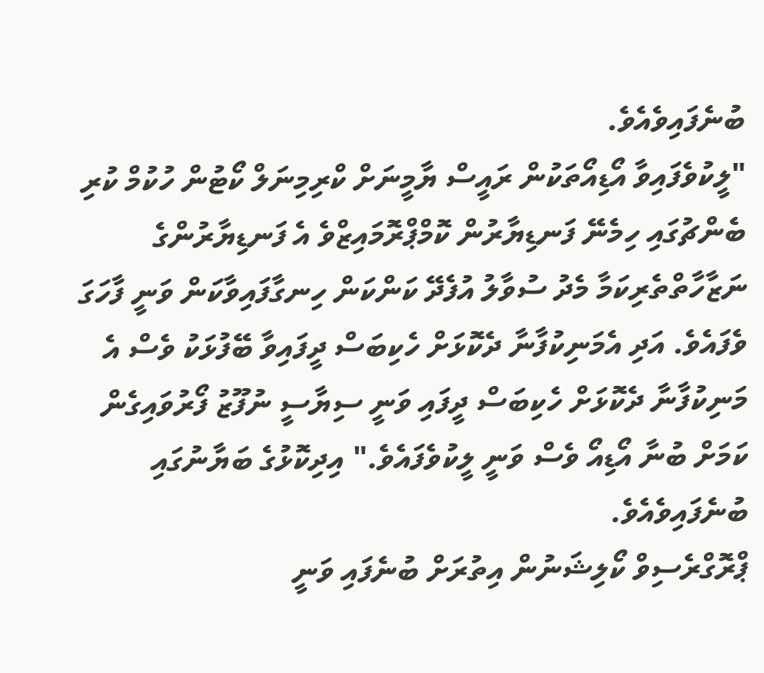ބުނެފައިވެއެވެ.
"ލީކުވެފައިވާ އޯޑިއޯތަކުން ރައީސް ޔާމީނަށް ކްރިމިނަލް ކޯޓުން ހުކުމް ކުރި ބެންޗުގައި ހިމެނޭ ފަނޑިޔާރުން ކޮމްޕްރޮމައިޒްވެ އެ ފަނޑިޔާރުންގެ ނަޒާހާތްތެރިކަމާ މެދު ސުވާލު އުފެދޭ ކަންކަން ހިނގާފައިވާކަން ވަނީ ފާހަގަ ވެފައެވެ. އަދި އެމަނިކުފާނާ ދެކޮޅަށް ހެކިބަސް ދީފައިވާ ބޭފުޅަކު ވެސް އެ މަނިކުފާނާ ދެކޮޅަށް ހެކިބަސް ދީފައި ވަނީ ސިޔާސީ ނުފޫޒު ފޯރުވައިގެން ކަމަށް ބުނާ އޯޑިއޯ ވެސް ވަނީ ލީކުވެފައެވެ." އިދިކޮޅުގެ ބަޔާނުގައި ބުނެފައިވެއެވެ.
ޕްރޮގްރެސިވް ކޯލިޝަނުން އިތުރަށް ބުނެފައި ވަނީ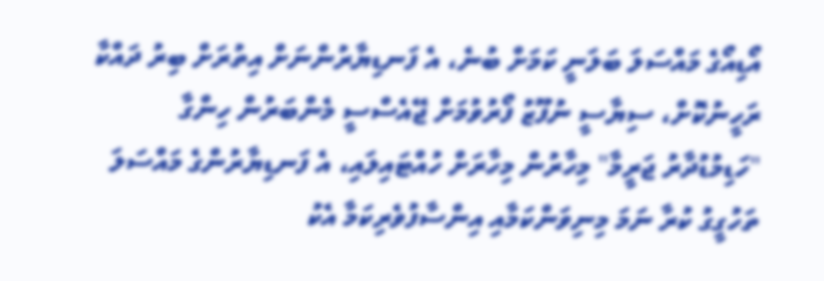އޯޑިއޯގެ މައްސަލަ ބަލަނީ ކަމަށް ބުނެ، އެ ފަނޑިޔާރުންނަށް އިތުރަށް ބިރު ދައްކާ ރަހީނުކޮށް، ސިޔާސީ ނުފޫޒު ފޯރުވުމަށް ޖޭއެސްސީ މެންބަރުން ހިންގާ "ހަޑިމުޑުދާރު ޖަރީމާ" މިހާރުން މިހާރަށް ހުއްޓައިލައި، އެ ފަނޑިޔާރުންގެ މައްސަލަ ތަހުގީގު ކުރާ ނަމަ މިނިވަންކަމާއި އިންސާފުވެރިކަމާ އެކު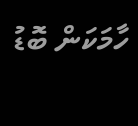ހާމަކަން ބޮޑު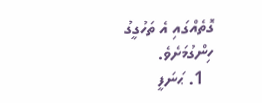ގޮތެއްގައި އެ ތަހުގީގު ހިންގުމަށެވެ.
  1. ޙަނަފީ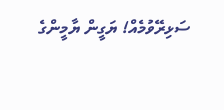ސަޅިރޭވުމެއް! ޔަގީން ޔާމީންގެ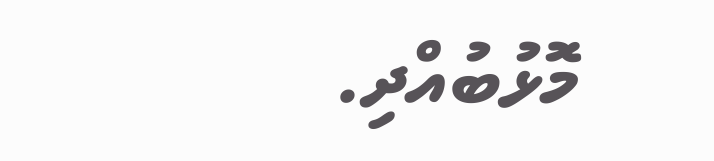މޮޅުބުއްދި.